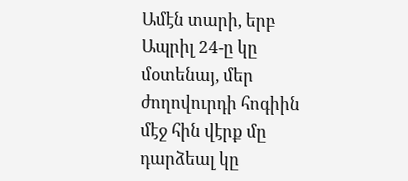Ամէն տարի, երբ Ապրիլ 24-ը կը մօտենայ, մեր ժողովուրդի հոգիին մէջ հին վէրք մը դարձեալ կը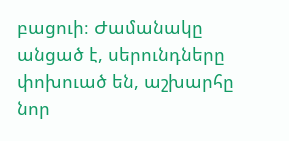բացուի։ Ժամանակը անցած է, սերունդները փոխուած են, աշխարհը նոր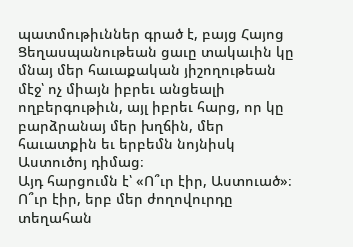պատմութիւններ գրած է, բայց Հայոց Ցեղասպանութեան ցաւը տակաւին կը մնայ մեր հաւաքական յիշողութեան մէջ՝ ոչ միայն իբրեւ անցեալի ողբերգութիւն, այլ իբրեւ հարց, որ կը բարձրանայ մեր խղճին, մեր հաւատքին եւ երբեմն նոյնիսկ Աստուծոյ դիմաց։
Այդ հարցումն է՝ «Ո՞ւր էիր, Աստուած»։
Ո՞ւր էիր, երբ մեր ժողովուրդը տեղահան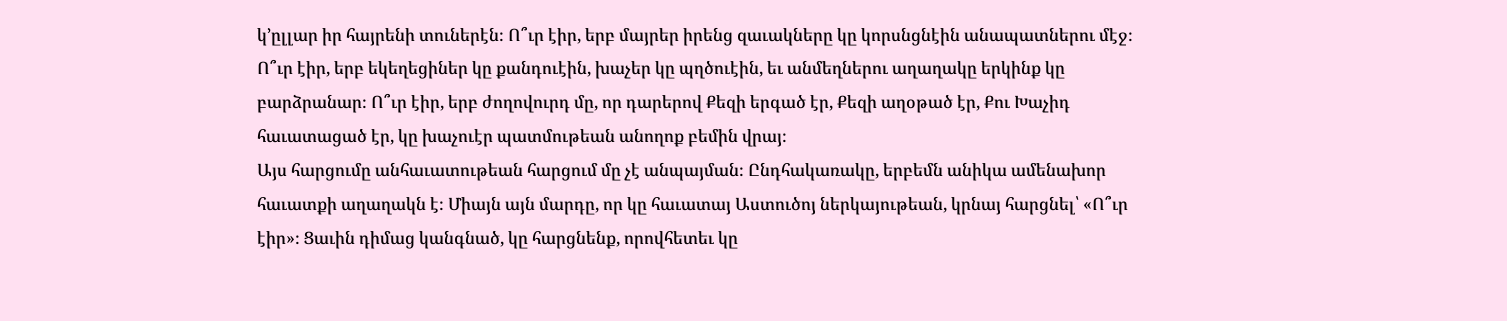կ’ըլլար իր հայրենի տուներէն։ Ո՞ւր էիր, երբ մայրեր իրենց զաւակները կը կորսնցնէին անապատներու մէջ։ Ո՞ւր էիր, երբ եկեղեցիներ կը քանդուէին, խաչեր կը պղծուէին, եւ անմեղներու աղաղակը երկինք կը բարձրանար։ Ո՞ւր էիր, երբ ժողովուրդ մը, որ դարերով Քեզի երգած էր, Քեզի աղօթած էր, Քու Խաչիդ հաւատացած էր, կը խաչուէր պատմութեան անողոք բեմին վրայ։
Այս հարցումը անհաւատութեան հարցում մը չէ անպայման։ Ընդհակառակը, երբեմն անիկա ամենախոր հաւատքի աղաղակն է։ Միայն այն մարդը, որ կը հաւատայ Աստուծոյ ներկայութեան, կրնայ հարցնել՝ «Ո՞ւր էիր»։ Ցաւին դիմաց կանգնած, կը հարցնենք, որովհետեւ կը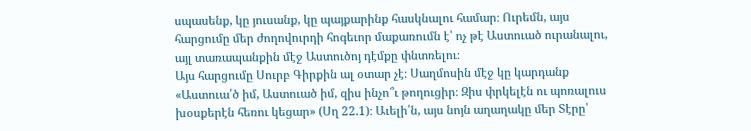սպասենք, կը յուսանք, կը պայքարինք հասկնալու համար։ Ուրեմն, այս հարցումը մեր ժողովուրդի հոգեւոր մաքառումն է՝ ոչ թէ Աստուած ուրանալու, այլ տառապանքին մէջ Աստուծոյ դէմքը փնտռելու։
Այս հարցումը Սուրբ Գիրքին ալ օտար չէ։ Սաղմոսին մէջ կը կարդանք «Աստուա՛ծ իմ, Աստուած իմ, զիս ինչո՞ւ թողուցիր։ Զիս փրկելէն ու պոռալուս խօսքերէն հեռու կեցար» (Սղ 22.1)։ Աւելի՛ն, այս նոյն աղաղակը մեր Տէրը՝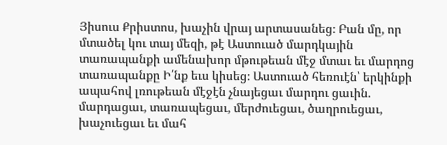Յիսուս Քրիստոս, խաչին վրայ արտասանեց։ Բան մը, որ մտածել կու տայ մեզի, թէ Աստուած մարդկային տառապանքի ամենախոր մթութեան մէջ մտաւ եւ մարդոց տառապանքը Ի՛նք եւս կիսեց։ Աստուած հեռուէն՝ երկինքի ապահով լռութեան մէջէն չնայեցաւ մարդու ցաւին. մարդացաւ, տառապեցաւ, մերժուեցաւ, ծաղրուեցաւ, խաչուեցաւ եւ մահ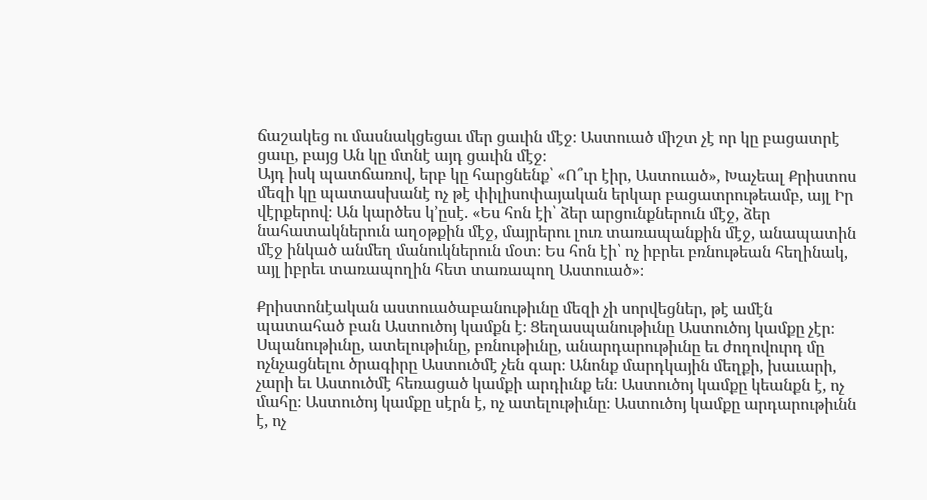ճաշակեց ու մասնակցեցաւ մեր ցաւին մէջ։ Աստուած միշտ չէ որ կը բացատրէ ցաւը, բայց Ան կը մտնէ այդ ցաւին մէջ։
Այդ իսկ պատճառով, երբ կը հարցնենք՝ «Ո՞ւր էիր, Աստուած», Խաչեալ Քրիստոս մեզի կը պատասխանէ ոչ թէ փիլիսոփայական երկար բացատրութեամբ, այլ Իր վէրքերով։ Ան կարծես կ’ըսէ. «Ես հոն էի՝ ձեր արցունքներուն մէջ, ձեր նահատակներուն աղօթքին մէջ, մայրերու լուռ տառապանքին մէջ, անապատին մէջ ինկած անմեղ մանուկներուն մօտ։ Ես հոն էի՝ ոչ իբրեւ բռնութեան հեղինակ, այլ իբրեւ տառապողին հետ տառապող Աստուած»։

Քրիստոնէական աստուածաբանութիւնը մեզի չի սորվեցներ, թէ ամէն պատահած բան Աստուծոյ կամքն է։ Ցեղասպանութիւնը Աստուծոյ կամքը չէր։ Սպանութիւնը, ատելութիւնը, բռնութիւնը, անարդարութիւնը եւ ժողովուրդ մը ոչնչացնելու ծրագիրը Աստուծմէ չեն գար։ Անոնք մարդկային մեղքի, խաւարի, չարի եւ Աստուծմէ հեռացած կամքի արդիւնք են։ Աստուծոյ կամքը կեանքն է, ոչ մահը։ Աստուծոյ կամքը սէրն է, ոչ ատելութիւնը։ Աստուծոյ կամքը արդարութիւնն է, ոչ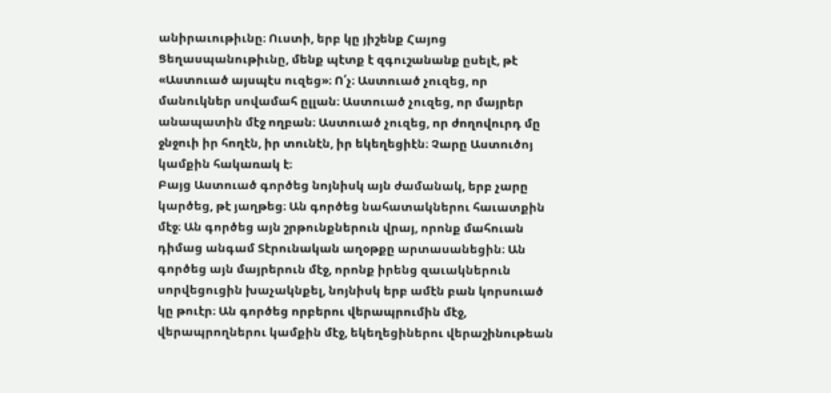անիրաւութիւնը։ Ուստի, երբ կը յիշենք Հայոց Ցեղասպանութիւնը, մենք պէտք է զգուշանանք ըսելէ, թէ «Աստուած այսպէս ուզեց»։ Ո՛չ։ Աստուած չուզեց, որ մանուկներ սովամահ ըլլան։ Աստուած չուզեց, որ մայրեր անապատին մէջ ողբան։ Աստուած չուզեց, որ ժողովուրդ մը ջնջուի իր հողէն, իր տունէն, իր եկեղեցիէն։ Չարը Աստուծոյ կամքին հակառակ է։
Բայց Աստուած գործեց նոյնիսկ այն ժամանակ, երբ չարը կարծեց, թէ յաղթեց։ Ան գործեց նահատակներու հաւատքին մէջ։ Ան գործեց այն շրթունքներուն վրայ, որոնք մահուան դիմաց անգամ Տէրունական աղօթքը արտասանեցին։ Ան գործեց այն մայրերուն մէջ, որոնք իրենց զաւակներուն սորվեցուցին խաչակնքել, նոյնիսկ երբ ամէն բան կորսուած կը թուէր։ Ան գործեց որբերու վերապրումին մէջ, վերապրողներու կամքին մէջ, եկեղեցիներու վերաշինութեան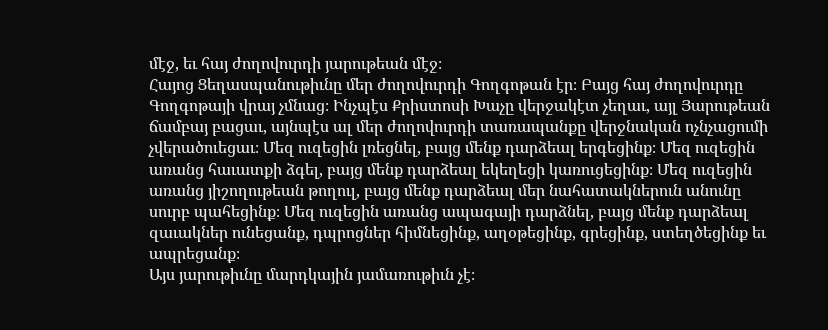մէջ, եւ հայ ժողովուրդի յարութեան մէջ։
Հայոց Ցեղասպանութիւնը մեր ժողովուրդի Գողգոթան էր։ Բայց հայ ժողովուրդը Գողգոթայի վրայ չմնաց։ Ինչպէս Քրիստոսի Խաչը վերջակէտ չեղաւ, այլ Յարութեան ճամբայ բացաւ, այնպէս ալ մեր ժողովուրդի տառապանքը վերջնական ոչնչացումի չվերածուեցաւ։ Մեզ ուզեցին լռեցնել, բայց մենք դարձեալ երգեցինք։ Մեզ ուզեցին առանց հաւատքի ձգել, բայց մենք դարձեալ եկեղեցի կառուցեցինք։ Մեզ ուզեցին առանց յիշողութեան թողուլ, բայց մենք դարձեալ մեր նահատակներուն անունը սուրբ պահեցինք։ Մեզ ուզեցին առանց ապագայի դարձնել, բայց մենք դարձեալ զաւակներ ունեցանք, դպրոցներ հիմնեցինք, աղօթեցինք, գրեցինք, ստեղծեցինք եւ ապրեցանք։
Այս յարութիւնը մարդկային յամառութիւն չէ։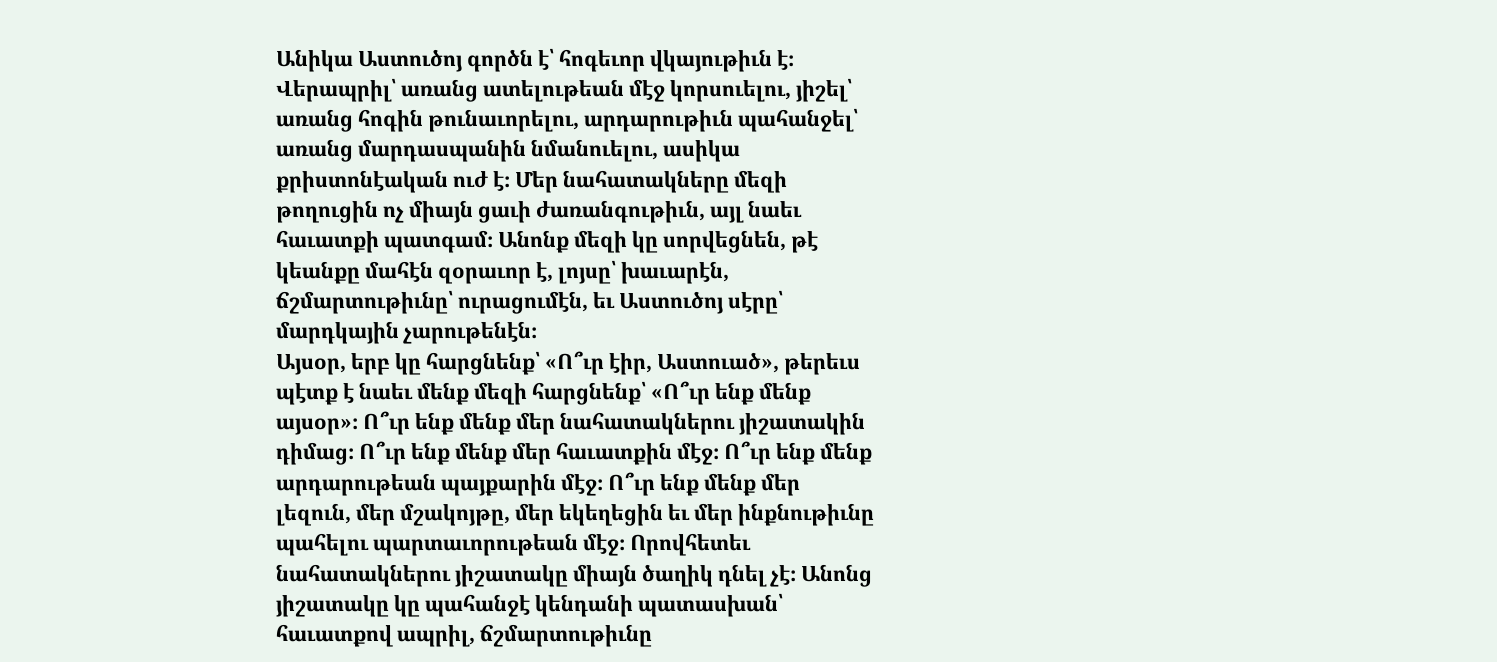Անիկա Աստուծոյ գործն է՝ հոգեւոր վկայութիւն է։ Վերապրիլ՝ առանց ատելութեան մէջ կորսուելու, յիշել՝ առանց հոգին թունաւորելու, արդարութիւն պահանջել՝ առանց մարդասպանին նմանուելու, ասիկա քրիստոնէական ուժ է։ Մեր նահատակները մեզի թողուցին ոչ միայն ցաւի ժառանգութիւն, այլ նաեւ հաւատքի պատգամ։ Անոնք մեզի կը սորվեցնեն, թէ կեանքը մահէն զօրաւոր է, լոյսը՝ խաւարէն, ճշմարտութիւնը՝ ուրացումէն, եւ Աստուծոյ սէրը՝ մարդկային չարութենէն։
Այսօր, երբ կը հարցնենք՝ «Ո՞ւր էիր, Աստուած», թերեւս պէտք է նաեւ մենք մեզի հարցնենք՝ «Ո՞ւր ենք մենք այսօր»։ Ո՞ւր ենք մենք մեր նահատակներու յիշատակին դիմաց։ Ո՞ւր ենք մենք մեր հաւատքին մէջ։ Ո՞ւր ենք մենք արդարութեան պայքարին մէջ։ Ո՞ւր ենք մենք մեր լեզուն, մեր մշակոյթը, մեր եկեղեցին եւ մեր ինքնութիւնը պահելու պարտաւորութեան մէջ։ Որովհետեւ նահատակներու յիշատակը միայն ծաղիկ դնել չէ։ Անոնց յիշատակը կը պահանջէ կենդանի պատասխան՝ հաւատքով ապրիլ, ճշմարտութիւնը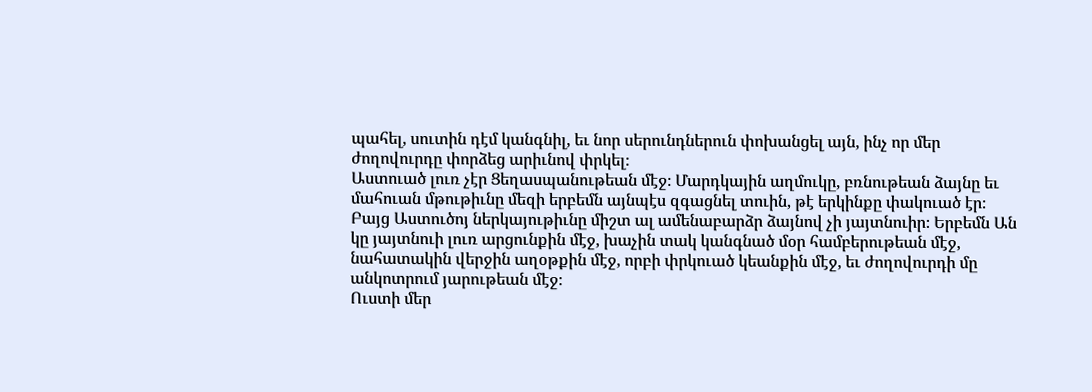պահել, սուտին դէմ կանգնիլ, եւ նոր սերունդներուն փոխանցել այն, ինչ որ մեր ժողովուրդը փորձեց արիւնով փրկել։
Աստուած լուռ չէր Ցեղասպանութեան մէջ։ Մարդկային աղմուկը, բռնութեան ձայնը եւ մահուան մթութիւնը մեզի երբեմն այնպէս զգացնել տուին, թէ երկինքը փակուած էր։ Բայց Աստուծոյ ներկայութիւնը միշտ ալ ամենաբարձր ձայնով չի յայտնուիր։ Երբեմն Ան կը յայտնուի լուռ արցունքին մէջ, խաչին տակ կանգնած մօր համբերութեան մէջ, նահատակին վերջին աղօթքին մէջ, որբի փրկուած կեանքին մէջ, եւ ժողովուրդի մը անկոտրում յարութեան մէջ։
Ուստի մեր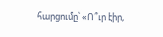հարցումը՝ «Ո՞ւր էիր,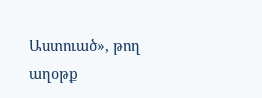Աստուած», թող աղօթք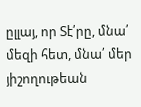ըլլայ, որ Տէ՛րը, մնա՛ մեզի հետ, մնա՛ մեր յիշողութեան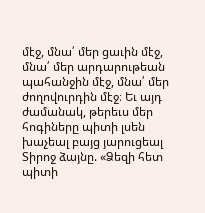մէջ, մնա՛ մեր ցաւին մէջ, մնա՛ մեր արդարութեան պահանջին մէջ, մնա՛ մեր ժողովուրդին մէջ։ Եւ այդ ժամանակ, թերեւս մեր հոգիները պիտի լսեն խաչեալ բայց յարուցեալ Տիրոջ ձայնը. «Ձեզի հետ պիտի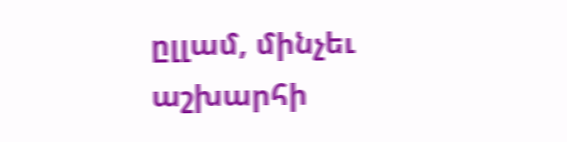ըլլամ, մինչեւ աշխարհի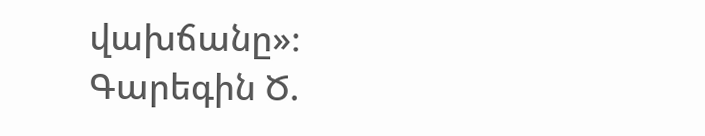վախճանը»։
Գարեգին Ծ.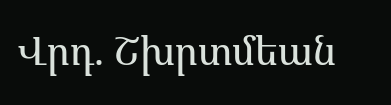Վրդ. Շխրտմեան